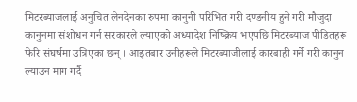मिटरब्याजलाई अनुचित लेनदेनका रुपमा कानुनी परिभित गरी दण्डनीय हुने गरी मौजुदा कानुनमा संशोधन गर्न सरकारले ल्याएको अध्यादेश निष्क्रिय भएपछि मिटरब्याज पीडितहरू फेरि संघर्षमा उत्रिएका छन् । आइतबार उनीहरूले मिटरब्याजीलाई कारबाही गर्ने गरी कानुन ल्याउन माग गर्दै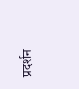प्रदर्शन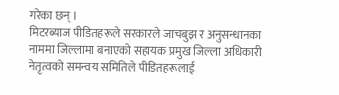गरेका छन् ।
मिटरब्याज पीडितहरूले सरकारले जाचबुझ र अनुसन्धानका नाममा जिल्लामा बनाएको सहायक प्रमुख जिल्ला अधिकारी नेतृत्वको समन्वय समितिले पीडितहरूलाई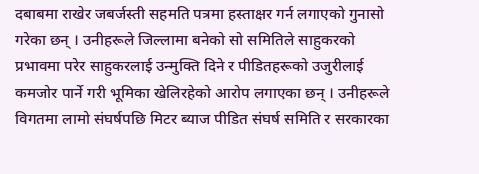दबाबमा राखेर जबर्जस्ती सहमति पत्रमा हस्ताक्षर गर्न लगाएको गुनासो गरेका छन् । उनीहरूले जिल्लामा बनेको सो समितिले साहुकरको प्रभावमा परेर साहुकरलाई उन्मुक्ति दिने र पीडितहरूको उजुरीलाई कमजोर पार्ने गरी भूमिका खेलिरहेको आरोप लगाएका छन् । उनीहरूले विगतमा लामो संघर्षपछि मिटर ब्याज पीडित संघर्ष समिति र सरकारका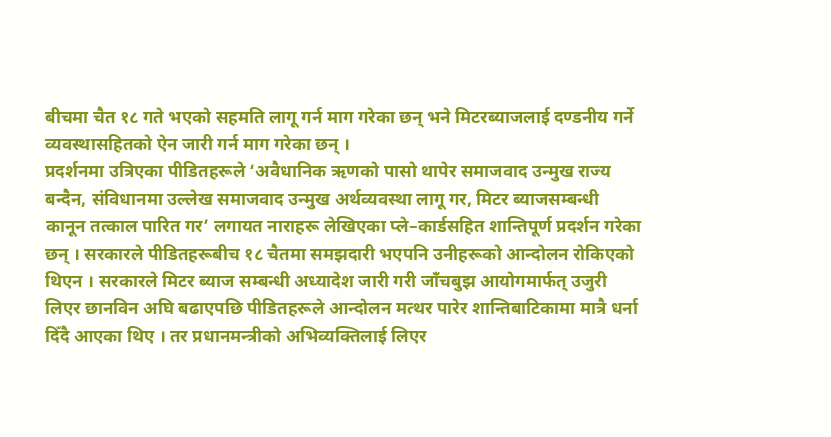बीचमा चैत १८ गते भएको सहमति लागू गर्न माग गरेका छन् भने मिटरब्याजलाई दण्डनीय गर्ने व्यवस्थासहितको ऐन जारी गर्न माग गरेका छन् ।
प्रदर्शनमा उत्रिएका पीडितहरूले ‘अवैधानिक ऋणको पासो थापेर समाजवाद उन्मुख राज्य बन्दैन, संविधानमा उल्लेख समाजवाद उन्मुख अर्थव्यवस्था लागू गर, मिटर ब्याजसम्बन्धी कानून तत्काल पारित गर’ लगायत नाराहरू लेखिएका प्ले–कार्डसहित शान्तिपूर्ण प्रदर्शन गरेका छन् । सरकारले पीडितहरूबीच १८ चैतमा समझदारी भएपनि उनीहरूको आन्दोलन रोकिएको थिएन । सरकारले मिटर ब्याज सम्बन्धी अध्यादेश जारी गरी जाँचबुझ आयोगमार्फत् उजुरी लिएर छानविन अघि बढाएपछि पीडितहरूले आन्दोलन मत्थर पारेर शान्तिबाटिकामा मात्रै धर्ना दिँदै आएका थिए । तर प्रधानमन्त्रीको अभिव्यक्तिलाई लिएर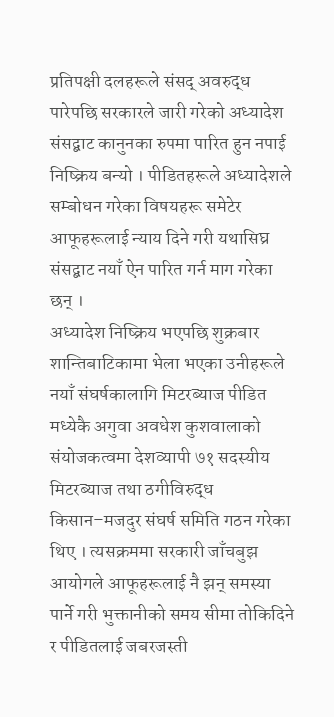प्रतिपक्षी दलहरूले संसद् अवरुद्ध पारेपछि सरकारले जारी गरेको अध्यादेश संसद्बाट कानुनका रुपमा पारित हुन नपाई निष्क्रिय बन्यो । पीडितहरूले अध्यादेशले सम्बोधन गरेका विषयहरू समेटेर आफूहरूलाई न्याय दिने गरी यथासिघ्र संसद्बाट नयाँ ऐन पारित गर्न माग गरेका छन् ।
अध्यादेश निष्क्रिय भएपछि शुक्रबार शान्तिबाटिकामा भेला भएका उनीहरूले नयाँ संघर्षकालागि मिटरब्याज पीडित मध्येकै अगुवा अवधेश कुशवालाको संयोजकत्वमा देशव्यापी ७१ सदस्यीय मिटरब्याज तथा ठगीविरुद्ध किसान–मजदुर संघर्ष समिति गठन गरेका थिए । त्यसक्रममा सरकारी जाँचबुझ आयोगले आफूहरूलाई नै झन् समस्या पार्ने गरी भुक्तानीको समय सीमा तोकिदिने र पीडितलाई जबरजस्ती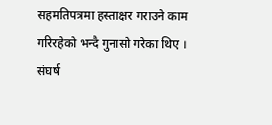सहमतिपत्रमा हस्ताक्षर गराउने काम गरिरहेको भन्दै गुनासो गरेका थिए ।
संघर्ष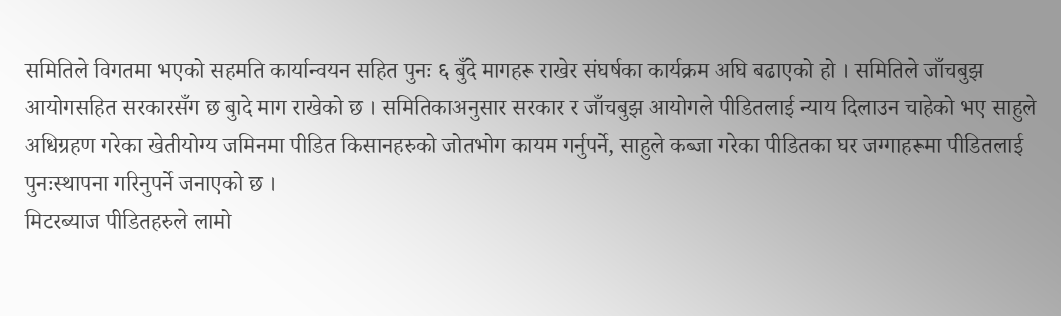समितिले विगतमा भएको सहमति कार्यान्वयन सहित पुनः ६ बुँदे मागहरू राखेर संघर्षका कार्यक्रम अघि बढाएको हो । समितिले जाँचबुझ आयोगसहित सरकारसँग छ बुादे माग राखेको छ । समितिकाअनुसार सरकार र जाँचबुझ आयोगले पीडितलाई न्याय दिलाउन चाहेको भए साहुले अधिग्रहण गरेका खेतीयोग्य जमिनमा पीडित किसानहरुको जोतभोग कायम गर्नुपर्ने, साहुले कब्जा गरेका पीडितका घर जग्गाहरूमा पीडितलाई पुनःस्थापना गरिनुपर्ने जनाएको छ ।
मिटरब्याज पीडितहरुले लामो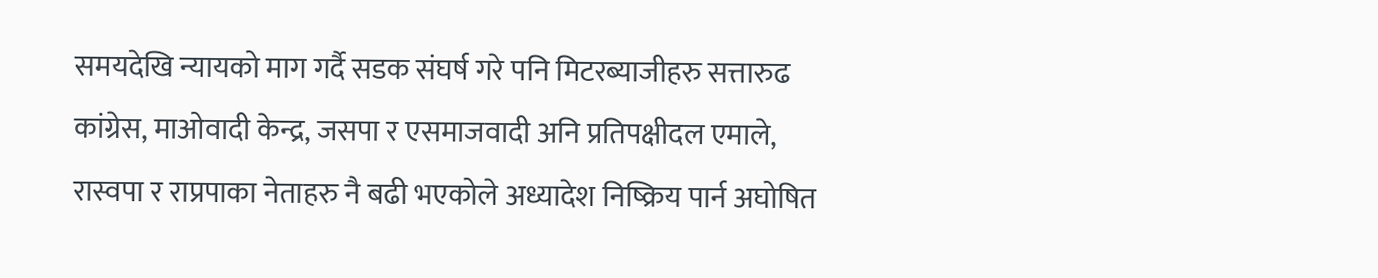समयदेखि न्यायको माग गर्दै सडक संघर्ष गरे पनि मिटरब्याजीहरु सत्तारुढ कांग्रेस, माओवादी केन्द्र, जसपा र एसमाजवादी अनि प्रतिपक्षीदल एमाले, रास्वपा र राप्रपाका नेताहरु नै बढी भएकोले अध्यादेश निष्क्रिय पार्न अघोषित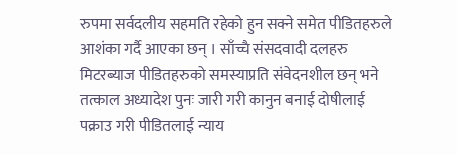रुपमा सर्वदलीय सहमति रहेको हुन सक्ने समेत पीडितहरुले आशंका गर्दै आएका छन् । साँच्चै संसदवादी दलहरु मिटरब्याज पीडितहरुको समस्याप्रति संवेदनशील छन् भने तत्काल अध्यादेश पुनः जारी गरी कानुन बनाई दोषीलाई पक्राउ गरी पीडितलाई न्याय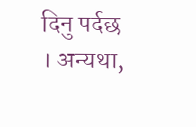दिनु पर्दछ । अन्यथा,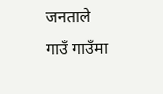जनताले गाउँ गाउँमा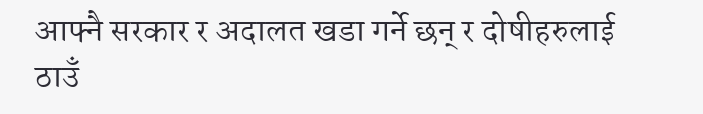आफ्नै सरकार र अदालत खडा गर्ने छन् र दोषीहरुलाई ठाउँ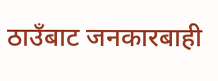ठाउँबाट जनकारबाही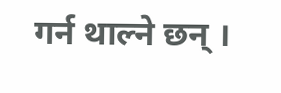गर्न थाल्ने छन् ।